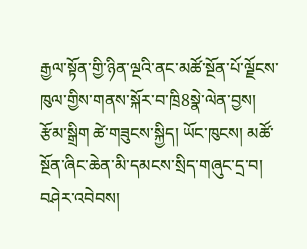རྒྱལ་སྟོན་གྱི་ཉིན་ལྔའི་ནང་མཚོ་སྔོན་པོ་ལྗོངས་ཁུལ་གྱིས་གནས་སྐོར་བ་ཁྲི8སྣེ་ལེན་བྱས།
རྩོམ་སྒྲིག ཚེ་གཟུངས་སྐྱིད། ཡོང་ཁུངས། མཚོ་སྔོན་ཞིང་ཆེན་མི་དམངས་སྲིད་གཞུང་དྲ་བ། བཤེར་འབེབས།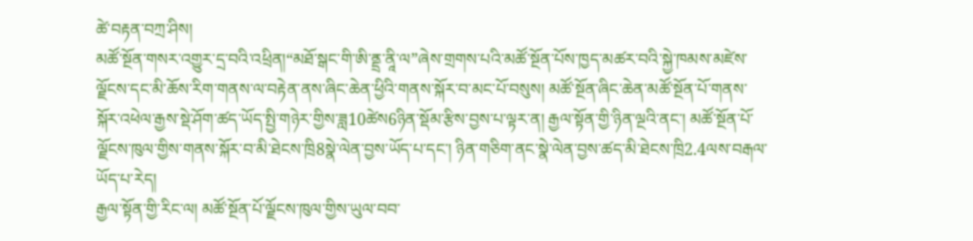ཚེ་བརྟན་བཀྲ་ཤིས།
མཚོ་སྔོན་གསར་འགྱུར་དྲ་བའི་འཕྲིན།“མཐོ་སྒང་གི་ཨི་ནྡྲ་ནཱི་ལ”ཞེས་གྲགས་པའི་མཚོ་སྔོན་པོས་ཁྱད་མཚར་བའི་སྐྱེ་ཁམས་མཛེས་ལྗོངས་དང་མི་ཆོས་རིག་གནས་ལ་བརྟེན་ནས་ཞིང་ཆེན་ཕྱིའི་གནས་སྐོར་བ་མང་པོ་བསུས། མཚོ་སྔོན་ཞིང་ཆེན་མཚོ་སྔོན་པོ་གནས་སྐོར་འཕེལ་རྒྱས་སྡེ་ཤོག་ཚད་ཡོད་སྤྱི་གཉེར་གྱིས་ཟླ10ཚེས6ཉིན་སྡོམ་རྩིས་བྱས་པ་ལྟར་ན། རྒྱལ་སྟོན་གྱི་ཉིན་ལྔའི་ནང་། མཚོ་སྔོན་པོ་ལྗོངས་ཁུལ་གྱིས་གནས་སྐོར་བ་མི་ཐེངས་ཁྲི8སྣེ་ལེན་བྱས་ཡོད་པ་དང་། ཉིན་གཅིག་ནང་སྣེ་ལེན་བྱས་ཚད་མི་ཐེངས་ཁྲི2.4ལས་བརྒལ་ཡོད་པ་རེད།
རྒྱལ་སྟོན་གྱི་རིང་ལ། མཚོ་སྔོན་པོ་ལྗོངས་ཁུལ་གྱིས་ཡུལ་བབ་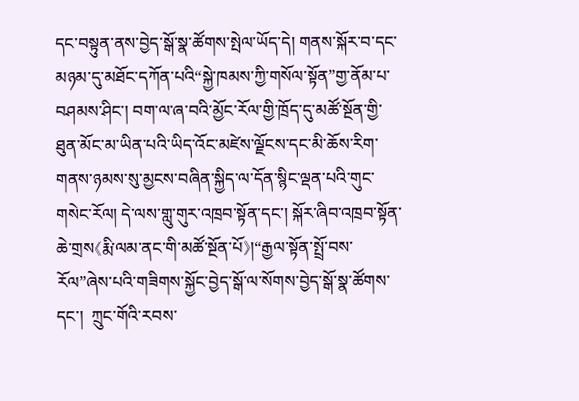དང་བསྟུན་ནས་བྱེད་སྒོ་སྣ་ཚོགས་སྤེལ་ཡོད་དེ། གནས་སྐོར་བ་དང་མཉམ་དུ་མཐོང་དཀོན་པའི“སྐྱེ་ཁམས་ཀྱི་གསོལ་སྟོན”གྱ་ནོམ་པ་བཤམས་ཤིང་། བག་ལ་ཞ་བའི་མྱོང་རོལ་གྱི་ཁྲོད་དུ་མཚོ་སྔོན་གྱི་ཐུན་མོང་མ་ཡིན་པའི་ཡིད་འོང་མཛེས་ལྗོངས་དང་མི་ཆོས་རིག་གནས་ཉམས་སུ་མྱངས་བཞིན་སྐྱིད་ལ་དོན་སྙིང་ལྡན་པའི་གུང་གསེང་རོལ། དེ་ལས་གླུ་གུར་འཁྲབ་སྟོན་དང་། སྐོར་ཞིབ་འཁྲབ་སྟོན་ཆེ་གྲས《རྨི་ལམ་ནང་གི་མཚོ་སྔོན་པོ》།“རྒྱལ་སྟོན་སྤྲོ་བས་རོལ”ཞེས་པའི་གཟིགས་སྐྱོང་བྱེད་སྒོ་ལ་སོགས་བྱེད་སྒོ་སྣ་ཚོགས་དང་།  ཀྲུང་གོའི་རབས་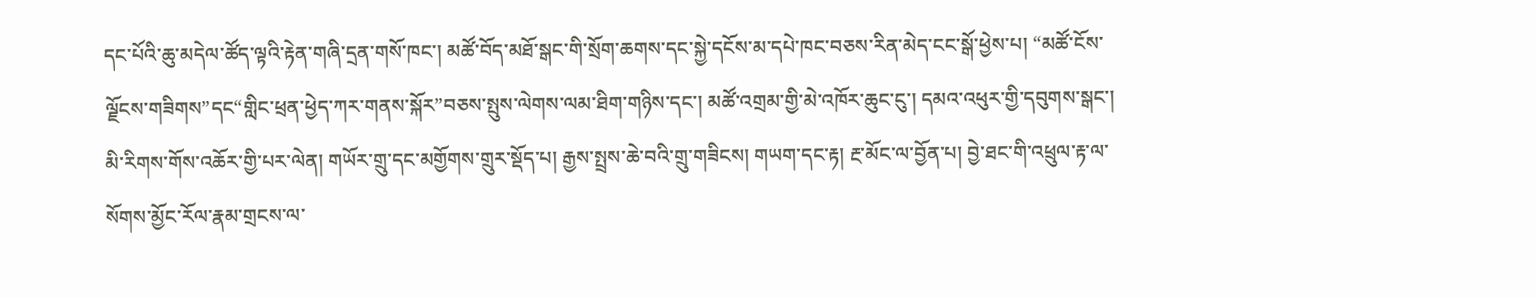དང་པོའི་ཆུ་མདེལ་ཚོད་ལྟའི་རྟེན་གཞི་དྲན་གསོ་ཁང་། མཚོ་བོད་མཐོ་སྒང་གི་སྲོག་ཆགས་དང་སྐྱེ་དངོས་མ་དཔེ་ཁང་བཅས་རིན་མེད་ངང་སྒོ་ཕྱེས་པ། “མཚོ་ངོས་ལྗོངས་གཟིགས”དང“གླིང་ཕྲན་ཕྱེད་ཀར་གནས་སྐོར”བཅས་སྤུས་ལེགས་ལམ་ཐིག་གཉིས་དང་། མཚོ་འགྲམ་གྱི་མེ་འཁོར་ཆུང་ངུ་། དམའ་འཕུར་གྱི་དབུགས་སྒང་། མི་རིགས་གོས་འཆོར་གྱི་པར་ལེན། གཡོར་གྲུ་དང་མགྱོགས་གྲུར་སྡོད་པ། རྒྱས་སྤྲས་ཆེ་བའི་གྲུ་གཟིངས། གཡག་དང་རྟ། རྔ་མོང་ལ་བྱོན་པ། བྱེ་ཐང་གི་འཕྲུལ་རྟ་ལ་སོགས་མྱོང་རོལ་རྣམ་གྲངས་ལ་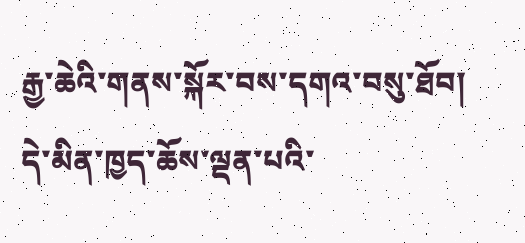རྒྱ་ཆེའི་གནས་སྐོར་བས་དགའ་བསུ་ཐོབ།
དེ་མིན་ཁྱད་ཆོས་ལྡན་པའི་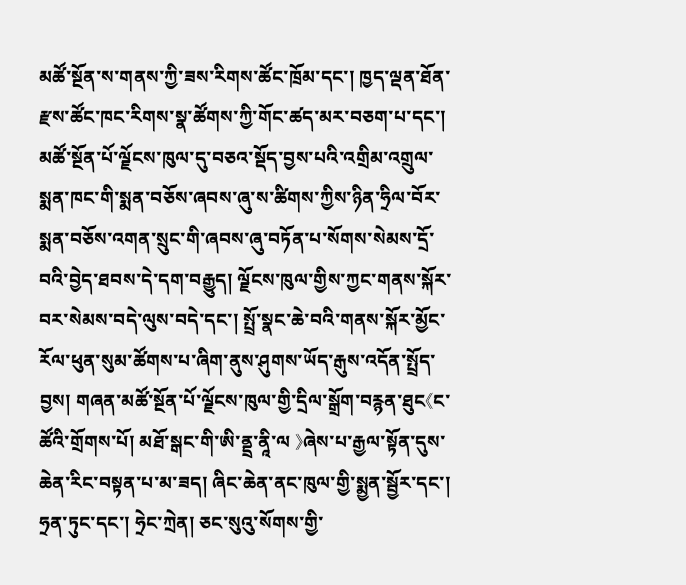མཚོ་སྔོན་ས་གནས་ཀྱི་ཟས་རིགས་ཚོང་ཁྲོམ་དང་། ཁྱད་ལྡན་ཐོན་རྫས་ཚོང་ཁང་རིགས་སྣ་ཚོགས་ཀྱི་གོང་ཚད་མར་བཅག་པ་དང་། མཚོ་སྔོན་པོ་ལྗོངས་ཁུལ་དུ་བཅའ་སྡོད་བྱས་པའི་འགྲིམ་འགྲུལ་སྨན་ཁང་གི་སྨན་བཅོས་ཞབས་ཞུ་ས་ཚིགས་ཀྱིས་ཉིན་ཧྲིལ་བོར་སྨན་བཅོས་འགན་སྲུང་གི་ཞབས་ཞུ་བཏོན་པ་སོགས་སེམས་དྲོ་བའི་བྱེད་ཐབས་དེ་དག་བརྒྱུད། ལྗོངས་ཁུལ་གྱིས་ཀྱང་གནས་སྐོར་བར་སེམས་བདེ་ལུས་བདེ་དང་། སྤྲོ་སྣང་ཆེ་བའི་གནས་སྐོར་མྱོང་རོལ་ཕུན་སུམ་ཚོགས་པ་ཞིག་ནུས་ཤུགས་ཡོད་རྒུས་འདོན་སྤྲོད་བྱས། གཞན་མཚོ་སྔོན་པོ་ལྗོངས་ཁུལ་གྱི་དྲིལ་སྒྲོག་བརྙན་ཐུང《ང་ཚོའི་གྲོགས་པོ། མཐོ་སྒང་གི་ཨི་ནྡྲ་ནཱི་ལ 》ཞེས་པ་རྒྱལ་སྟོན་དུས་ཆེན་རིང་བསྟན་པ་མ་ཟད། ཞིང་ཆེན་ནང་ཁུལ་གྱི་སྨྱན་སྦྱོར་དང་། ཧྲན་ཏུང་དང་། ཧྲེང་ཀྲེན། ཅང་སུའུ་སོགས་གྱི་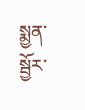སྨྱན་སྦྱོར་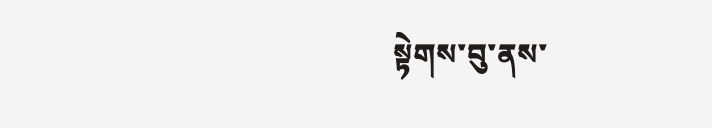སྟེགས་བུ་ནས་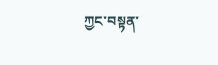ཀྱང་བསྟན་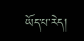ཡོད་པ་རེད།